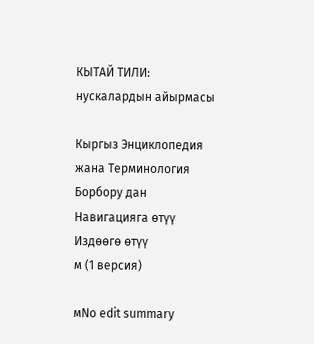КЫТАЙ ТИЛИ: нускалардын айырмасы

Кыргыз Энциклопедия жана Терминология Борбору дан
Навигацияга өтүү Издөөгө өтүү
м (1 версия)

мNo edit summary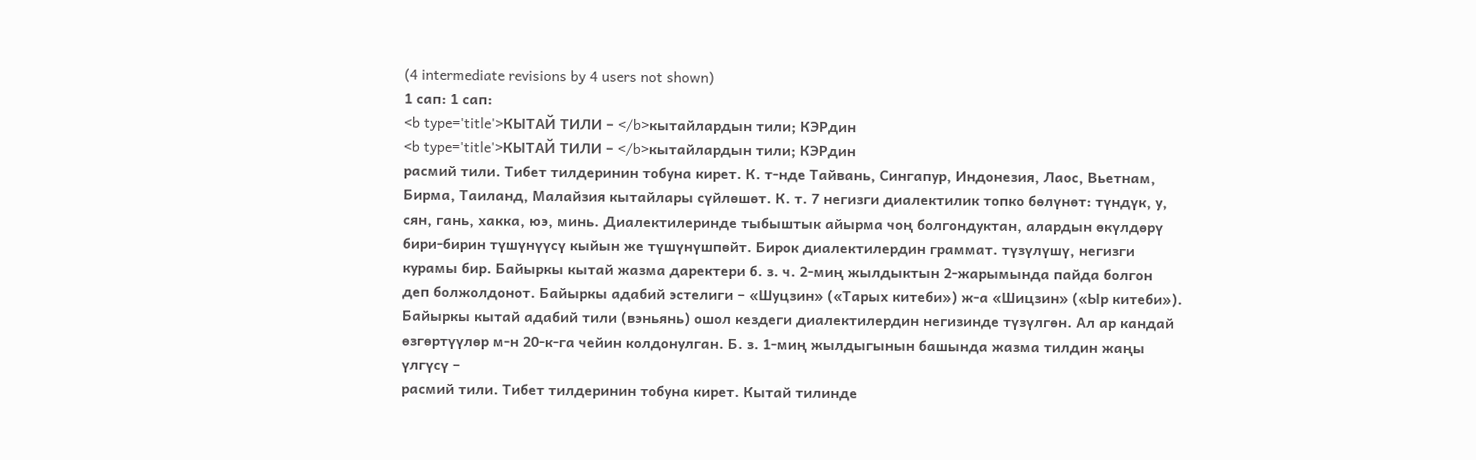(4 intermediate revisions by 4 users not shown)
1 сап: 1 сап:
<b type='title'>КЫТАЙ ТИЛИ – </b>кытайлардын тили; КЭРдин
<b type='title'>КЫТАЙ ТИЛИ – </b>кытайлардын тили; КЭРдин
расмий тили. Тибет тилдеринин тобуна кирет. К. т-нде Тайвань, Сингапур, Индонезия, Лаос, Вьетнам, Бирма, Таиланд, Малайзия кытайлары сүйлөшөт. К. т. 7 негизги диалектилик топко бөлүнөт: түндүк, у, сян, гань, хакка, юэ, минь. Диалектилеринде тыбыштык айырма чоң болгондуктан, алардын өкүлдөрү бири-бирин түшүнүүсү кыйын же түшүнүшпөйт. Бирок диалектилердин граммат. түзүлүшү, негизги курамы бир. Байыркы кытай жазма даректери б. з. ч. 2-миң жылдыктын 2-жарымында пайда болгон деп болжолдонот. Байыркы адабий эстелиги – «Шуцзин» («Тарых китеби») ж-а «Шицзин» («Ыр китеби»). Байыркы кытай адабий тили (вэньянь) ошол кездеги диалектилердин негизинде түзүлгөн. Ал ар кандай өзгөртүүлөр м-н 20-к-га чейин колдонулган. Б. з. 1-миң жылдыгынын башында жазма тилдин жаңы үлгүсү –
расмий тили. Тибет тилдеринин тобуна кирет. Кытай тилинде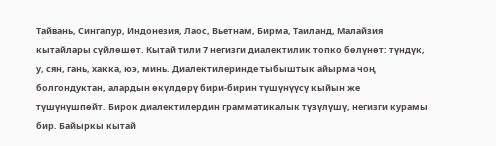Тайвань, Сингапур, Индонезия, Лаос, Вьетнам, Бирма, Таиланд, Малайзия кытайлары сүйлөшөт. Кытай тили 7 негизги диалектилик топко бөлүнөт: түндүк, у, сян, гань, хакка, юэ, минь. Диалектилеринде тыбыштык айырма чоң болгондуктан, алардын өкүлдөрү бири-бирин түшүнүүсү кыйын же түшүнүшпөйт. Бирок диалектилердин грамматикалык түзүлүшү, негизги курамы бир. Байыркы кытай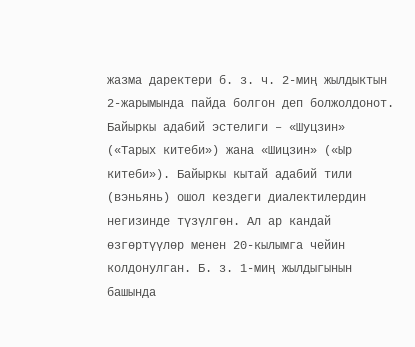жазма даректери б. з. ч. 2-миң жылдыктын 2-жарымында пайда болгон деп болжолдонот. Байыркы адабий эстелиги – «Шуцзин» («Тарых китеби») жана «Шицзин» («Ыр китеби»). Байыркы кытай адабий тили (вэньянь) ошол кездеги диалектилердин негизинде түзүлгөн. Ал ар кандай өзгөртүүлөр менен 20-кылымга чейин колдонулган. Б. з. 1-миң жылдыгынын башында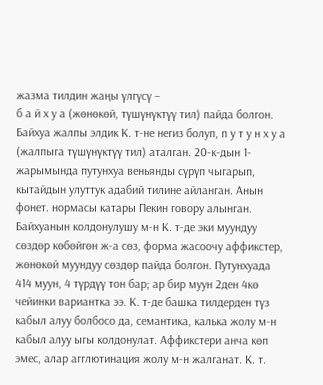жазма тилдин жаңы үлгүсү –
б а й х у а (жөнөкөй, түшүнүктүү тил) пайда болгон. Байхуа жалпы элдик К. т-не негиз болуп, п у т у н х у а (жалпыга түшүнүктүү тил) аталган. 20-к-дын 1-жарымында путунхуа веньянды сүрүп чыгарып, кытайдын улуттук адабий тилине айланган. Анын фонет. нормасы катары Пекин говору алынган. Байхуанын колдонулушу м-н К. т-де эки муундуу сөздөр көбөйгөн ж-а сөз, форма жасоочу аффикстер, жөнөкөй муундуу сөздөр пайда болгон. Путунхуада 414 муун, 4 түрдүү тон бар; ар бир муун 2ден 4кө чейинки вариантка ээ. К. т-де башка тилдерден түз кабыл алуу болбосо да, семантика, калька жолу м-н кабыл алуу ыгы колдонулат. Аффикстери анча көп эмес, алар агглютинация жолу м-н жалганат. К. т.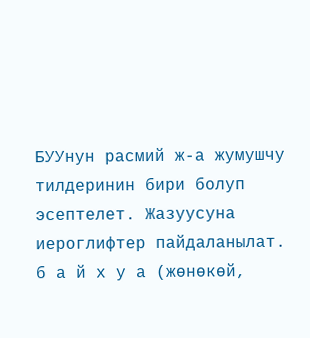БУУнун расмий ж-а жумушчу тилдеринин бири болуп эсептелет. Жазуусуна иероглифтер пайдаланылат.
б а й х у а (жөнөкөй,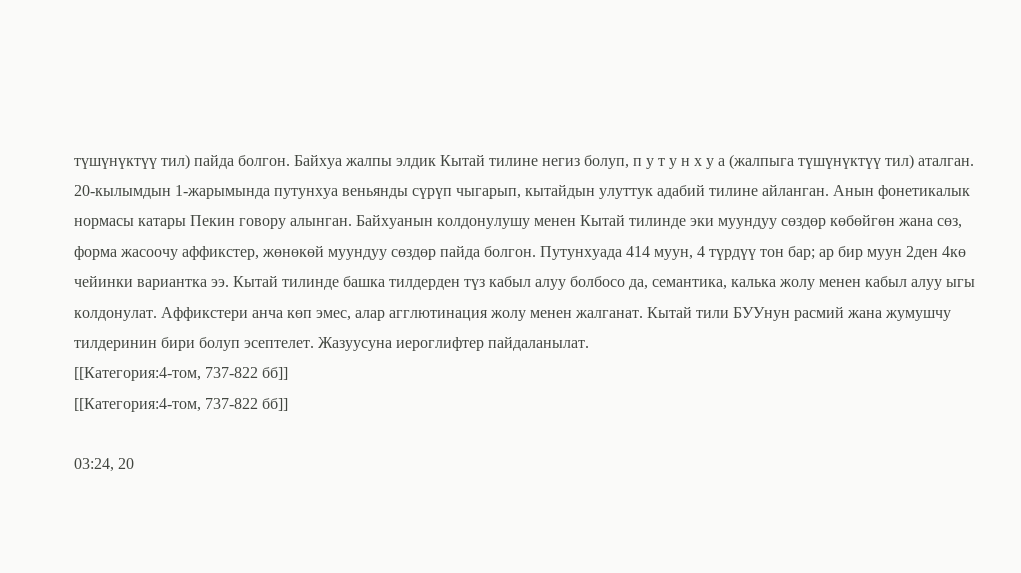түшүнүктүү тил) пайда болгон. Байхуа жалпы элдик Кытай тилине негиз болуп, п у т у н х у а (жалпыга түшүнүктүү тил) аталган. 20-кылымдын 1-жарымында путунхуа веньянды сүрүп чыгарып, кытайдын улуттук адабий тилине айланган. Анын фонетикалык нормасы катары Пекин говору алынган. Байхуанын колдонулушу менен Кытай тилинде эки муундуу сөздөр көбөйгөн жана сөз, форма жасоочу аффикстер, жөнөкөй муундуу сөздөр пайда болгон. Путунхуада 414 муун, 4 түрдүү тон бар; ар бир муун 2ден 4кө чейинки вариантка ээ. Кытай тилинде башка тилдерден түз кабыл алуу болбосо да, семантика, калька жолу менен кабыл алуу ыгы колдонулат. Аффикстери анча көп эмес, алар агглютинация жолу менен жалганат. Кытай тили БУУнун расмий жана жумушчу тилдеринин бири болуп эсептелет. Жазуусуна иероглифтер пайдаланылат.
[[Категория:4-том, 737-822 бб]]
[[Категория:4-том, 737-822 бб]]

03:24, 20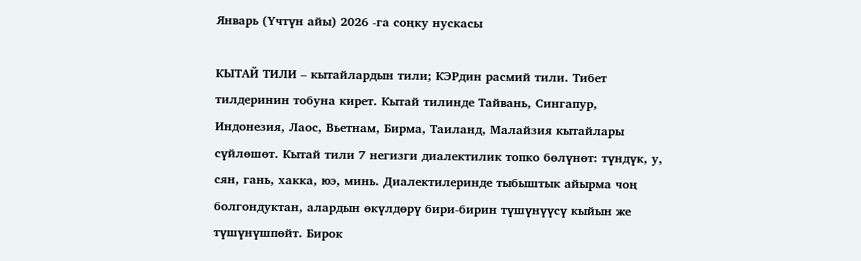Январь (Үчтүн айы) 2026 -га соңку нускасы

КЫТАЙ ТИЛИ – кытайлардын тили; КЭРдин расмий тили. Тибет тилдеринин тобуна кирет. Кытай тилинде Тайвань, Сингапур, Индонезия, Лаос, Вьетнам, Бирма, Таиланд, Малайзия кытайлары сүйлөшөт. Кытай тили 7 негизги диалектилик топко бөлүнөт: түндүк, у, сян, гань, хакка, юэ, минь. Диалектилеринде тыбыштык айырма чоң болгондуктан, алардын өкүлдөрү бири-бирин түшүнүүсү кыйын же түшүнүшпөйт. Бирок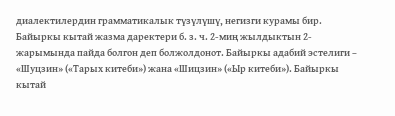диалектилердин грамматикалык түзүлүшү, негизги курамы бир. Байыркы кытай жазма даректери б. з. ч. 2-миң жылдыктын 2-жарымында пайда болгон деп болжолдонот. Байыркы адабий эстелиги – «Шуцзин» («Тарых китеби») жана «Шицзин» («Ыр китеби»). Байыркы кытай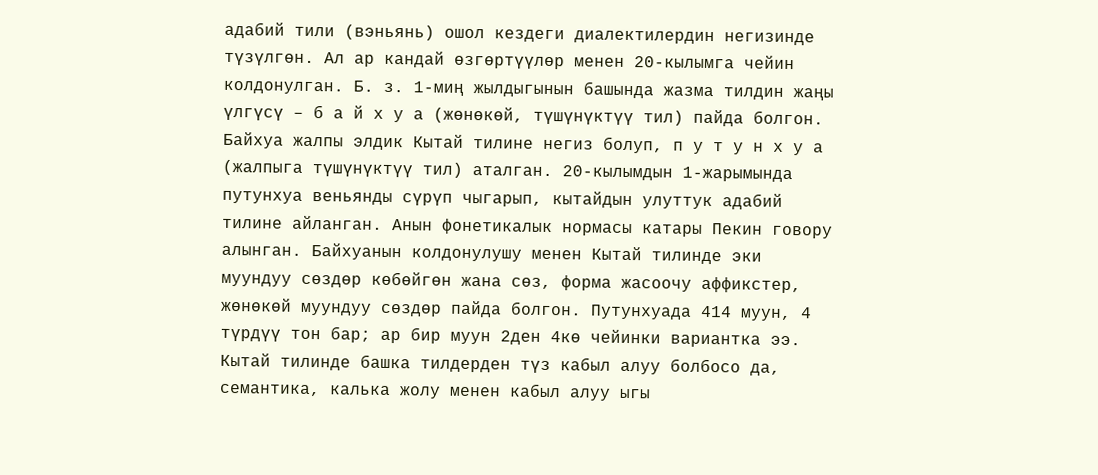адабий тили (вэньянь) ошол кездеги диалектилердин негизинде түзүлгөн. Ал ар кандай өзгөртүүлөр менен 20-кылымга чейин колдонулган. Б. з. 1-миң жылдыгынын башында жазма тилдин жаңы үлгүсү – б а й х у а (жөнөкөй, түшүнүктүү тил) пайда болгон. Байхуа жалпы элдик Кытай тилине негиз болуп, п у т у н х у а (жалпыга түшүнүктүү тил) аталган. 20-кылымдын 1-жарымында путунхуа веньянды сүрүп чыгарып, кытайдын улуттук адабий тилине айланган. Анын фонетикалык нормасы катары Пекин говору алынган. Байхуанын колдонулушу менен Кытай тилинде эки муундуу сөздөр көбөйгөн жана сөз, форма жасоочу аффикстер, жөнөкөй муундуу сөздөр пайда болгон. Путунхуада 414 муун, 4 түрдүү тон бар; ар бир муун 2ден 4кө чейинки вариантка ээ. Кытай тилинде башка тилдерден түз кабыл алуу болбосо да, семантика, калька жолу менен кабыл алуу ыгы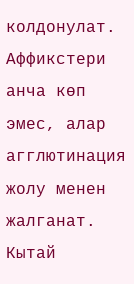колдонулат. Аффикстери анча көп эмес, алар агглютинация жолу менен жалганат. Кытай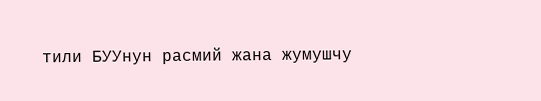тили БУУнун расмий жана жумушчу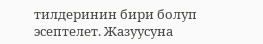тилдеринин бири болуп эсептелет. Жазуусуна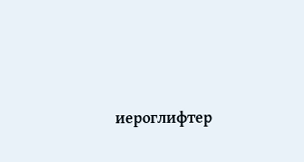иероглифтер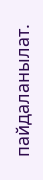пайдаланылат.